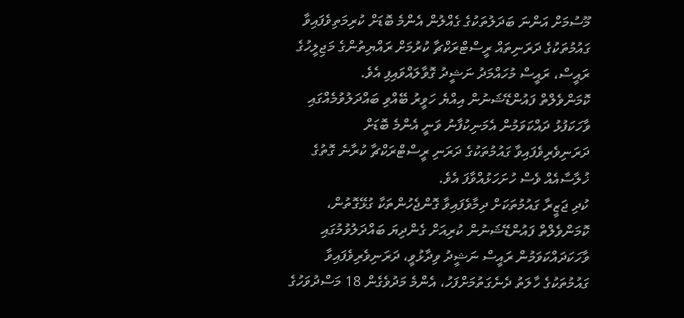މޫސުމަށް އަންނަ ބަދަލުތަކުގެ ގެއްލުން އެންމެ ބޮޑަށް ކުރިމަތިވެފައިވާ ގައުމުތަކުގެ ދަރަނިތައް ރީސްޓްރަކްޗާ ކުރުމަށް ރައްޔިތުންގެ މަޖިލީހުގެ ރައީސް، ރައީސް މުހައްމަދު ނަޝީދު ގޮވާލައްވައިފި އެވެ.
ކޮމަންވެލްތް ފައުންޑޭޝަނުން އިއްޔެ ހަވީރު ބޭއްވި ބައްދަލުވުމެއްގައި ވާހަކަފުޅު ދައްކަވަމުން އެމަނިކުފާނު ވަނީ އެންމެ ބޮޑަށް ދަރަނިވެރިވެފައިވާ ގައުމުތަކުގެ ދަރަނި ރީސްޓްރަކްޗާ ކުރާނެ ގޮތުގެ ޚުލާސާއެއް ވެސް ހުށަހަޅުއްވާފަ އެވެ.
ކުދި ޖަޒީރާ ގައުމުތަކަށް ދިމާވެފައިވާ ގޮންޖެހުންތަކާ ގުޅޭގޮތުން، ކޮމަންވެލްތް ފައުންޑޭޝަނުން ކުރިއަށް ގެންދިޔަ ބައްދަލުވުމުގައި ވާހަކަދައްކަވަމުން ރައީސް ނަޝީދު ވިދާޅުވީ، ދަރަނިވެރިވެފައިވާ ގައުމުތަކުގެ ހާލަތު ދެނެގަތުމަށްފަހު، އެންމެ މަދުވެގެން 18 މަސްދުވަހުގެ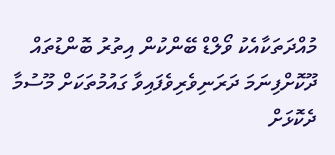މުއްދަތަކާއެކު ވޯލްޑް ބޭންކުން އިތުރު ބޮންޑުތައް ދޫކޮށްފިނަމަ ދަރަނިވެރިވެފައިވާ ގައުމުތަކަށް މޫސުމާ ދެކޮޅަށް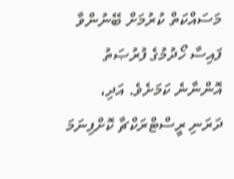މަސައްކަތް ކުރުމަށް ބޭނުންވާ ފައިސާ ހޯދުމުގެ ފުރުޞަތު އޮންނާނެ ކަމަށެވެ. އަދި، ދަރަނި ރީސްޓްރަކްޗާ ކޮށްފިނަމަ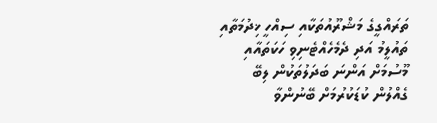ތަރައްގީގެ މަޝްރޫއުތަކާއި ސިއްހީ ޚިދުމަތާއި ތައުލީމު އަދި ދެމެހެއްޓެނިވި ހަކަތައާއި މޫސުމަށް އަންނަ ބަދަލުތަކުން ލިބޭ ގެއްލުން ކުޑަކުރުމަށް ބޭނުންވާ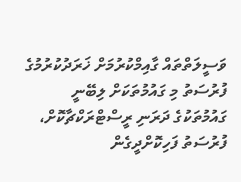ވަސީލަތްތައް ގާއިމްކުރުމަށް ޚަރަދުކުރުމުގެ ފުރުސަތު މި ގައުމުތަކަށް ލިބޭނީ ގައުމުތަކުގެ ދަރަނި ރީސްޓްރަކްޗާކޮށް، ފުރުސަތު ފަހިކޮށްދީގެން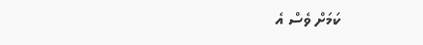ކަމަށް ވެސް އެ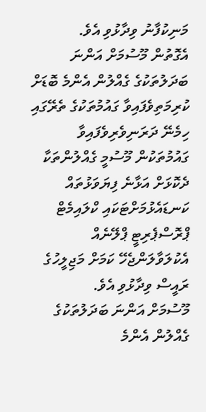މަނިކުފާނު ވިދާޅުވި އެވެ.
އެގޮތުން މޫސުމަށް އަންނަ ބަދަލުތަކުގެ ގެއްލުން އެންމެ ބޮޑަށް ކުރިމަތިވެފައިވާ ގައުމުތަކުގެ ތެރޭގައި ހިމެނޭ ދަރަނިވެރިވެފައިވާ ގައުމުތަކުން މޫސުމީ ގެއްލުންތަކާ ދެކޮޅަށް އަޅާނެ ފިޔަވަޅުތައް ކަނޑައެޅުމަށްޓަކައި ކްލައިމެޓް ޕްރޮސްޕެރިޓީ ޕްލޭނެއް އެކުލަވާލަންޖެހޭ ކަމަށް މަޖިލީހުގެ ރައީސް ވިދާޅުވި އެވެ.
މޫސުމަށް އަންނަ ބަދަލުތަކުގެ ގެއްލުން އެންމެ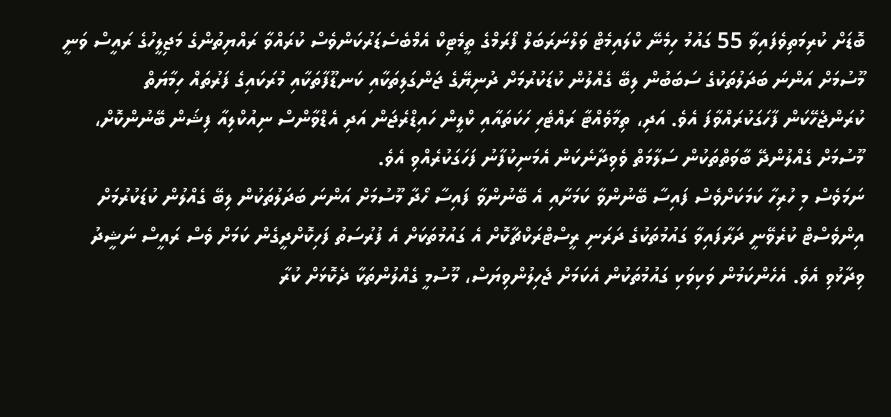ބޮޑަށް ކުރިމަތިވެފައިވާ 55 ގައުމު ހިމެނޭ ކްލައިމެޓް ވަލްނަރަބަލް ފޯރަމްގެ ތީމެޓިކް އެމްބެސެޑަރުކަންވެސް ކުރައްވާ ރައްޔިތުންގެ މަޖިލީހުގެ ރައީސް ވަނީ މޫސުމަށް އަންނަ ބަދަލުތަކުގެ ސަބަބުން ލިބޭ ގެއްލުން ކުޑަކުރުމަށް ދުނިޔޭގެ ޖަންގަލިތަކާއި ކަނޑޫފާތަކާއި މުރަކައިގެ ފަރުތައް ހިމާޔަތް ކުރަންޖެހޭކަން ފާހަގަކުރައްވާފަ އެވެ. އަދި، ތިމާވެއްޓާ ރައްޓެހި ހަކަތައާއި ކްލީން ހައިޑްރެޖަން އަދި އެޑްވާންސް ނިއުކްލިއާ ފިޝަން ބޭނުންކޮށް، މޫސުމަށް ގެއްލުންދޭ ބާވަތްތަކުން ސަލާމަތް ވެވިދާނެކަން އެމަނިކުފާނު ފަހަގަކުރެއްވި އެވެ.
ނަމަވެސް މި ހުރިހާ ކަމަކަށްވެސް ފައިސާ ބޭނުންވާ ކަމަށާއި އެ ބޭނުންވާ ފައިސާ ހޯދާ މޫސުމަށް އަންނަ ބަދަލުތަކުން ލިބޭ ގެއްލުން ކުޑަކުރުމަށް އިންވެސްޓް ކުރެވޭނީ ދަރާފައިވާ ގައުމުތަކުގެ ދަރަނި ރީސްޓްރަކްޗާކޮށް އެ ގައުމުތަކަށް އެ ފުރުސަތު ފަހިކޮށްދީގެން ކަމަށް ވެސް ރައީސް ނަޝީދު ވިދާޅުވި އެވެ. އެހެންކަމުން ވަކިވަކި ގައުމުތަކުން އެކަމަށް ޖެހިލުންވިޔަސް، މޫސުމީ ގެއްލުންތަކާ ދެކޮޅަށް ކުރާ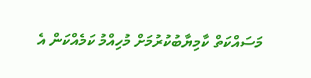މަސައްކަތް ކާމިޔާބުކުރުމަށް މުހިއްމު ކަމެއްކަން އެ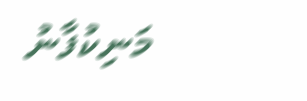މަނިކުފާނު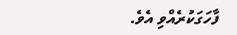ފާހަގަކުރެއްވި އެވެ.